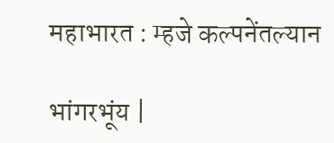महाभारत : म्हजे कल्पनेंतल्यान

भांगरभूंय |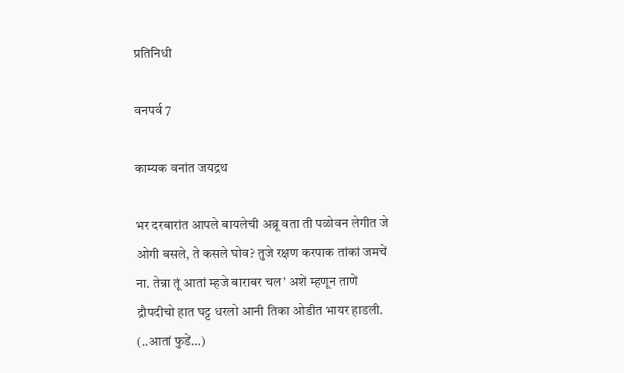प्रतिनिधी

वनपर्व 7

काम्यक वनांत जयद्रथ

भर दरबारांत आपले बायलेची अब्रू वता ती पळोवन लेगीत जे ओगी बसले, ते कसले घोव? तुजे रक्षण करपाक तांकां जमचें ना. तेन्ना तूं आतां म्हजे बाराबर चल’ अशें म्हणून ताणें द्रौपदीचो हात घट्ट धरलो आनी तिका ओडीत भायर हाडली. (..आतां फुडें…)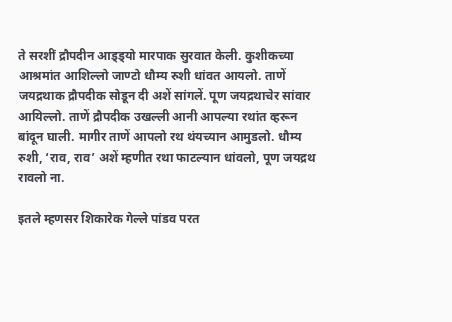ते सरशीं द्रौपदीन आड्ड्यो मारपाक सुरवात केली. कुशीकच्या आश्रमांत आशिल्लो जाण्टो धौम्य रुशी धांवत आयलो. ताणें जयद्रथाक द्रौपदीक सोडून दी अशें सांगलें. पूण जयद्रथाचेर सांवार आयिल्लो. ताणें द्रौपदीक उखल्ली आनी आपल्या रथांत व्हरून बांदून घाली. मागीर ताणें आपलो रथ थंयच्यान आमुडलो. धौम्य रुशी, ‘राव, राव’ अशें म्हणीत रथा फाटल्यान धांवलो, पूण जयद्रथ रावलो ना.

इतले म्हणसर शिकारेक गेल्ले पांडव परत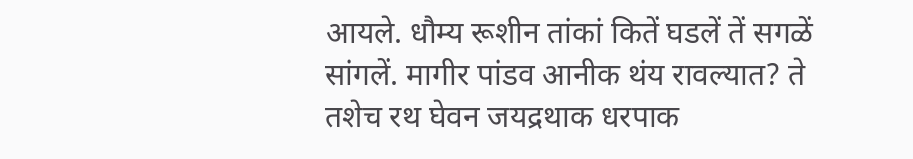आयले. धौम्य रूशीन तांकां कितें घडलें तें सगळें सांगलें. मागीर पांडव आनीक थंय रावल्यात? ते तशेच रथ घेवन जयद्रथाक धरपाक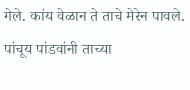गेले. कांय वेळान ते ताचे मेरेन पावले. पांचूय पांडवांनी ताच्या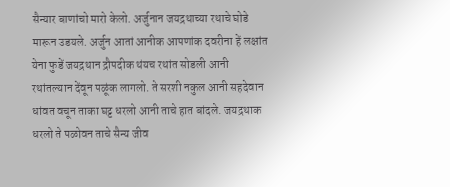सैन्यार बाणांचो मारो केलो. अर्जुनान जयद्रथाच्या रथाचे घोडे मारून उडयले. अर्जुन आतां आनीक आपणांक दवरीना हें लक्षांत येना फुडें जयद्रथान द्रौपदीक थंयच रथांत सोडली आनी रथांतल्यान देंवून पळूंक लागलो. ते सरशी नकुल आनी सहदेवान धांवत वचून ताका घट्ट धरलो आनी ताचे हात बांदले. जयद्र‌थाक धरलो ते पळोवन ताचे सैन्य जीव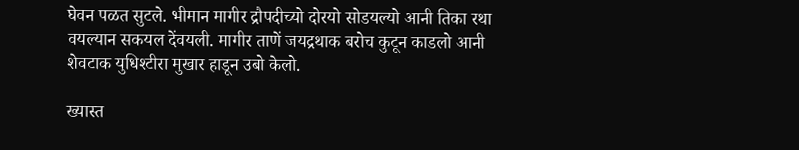घेवन पळत सुटले. भीमान मागीर द्रौपदीच्यो दोरयो सोडयल्यो आनी तिका रथा वयल्यान सकयल देंवयली. मागीर ताणें जयद्रथाक बरोच कुटून काडलो आनी शेवटाक युधिश्टीरा मुखार हाडून उबो केलो.

ख्यास्त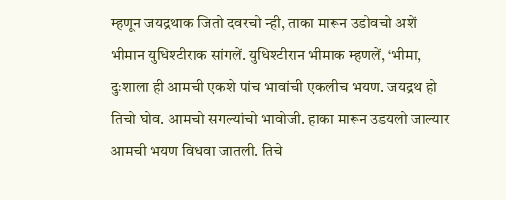म्हणून जयद्रथाक जितो दवरचो न्ही, ताका मारून उडोवचो अशें भीमान युधिश्टीराक सांगलें. युधिश्टीरान भीमाक म्हणलें, ‘भीमा, दुःशाला ही आमची एकशे पांच भावांची एकलीच भयण. जयद्रथ हो तिचो घोव. आमचो सगल्यांचो भावोजी. हाका मारून उडयलो जाल्यार आमची भयण विधवा जातली. तिचे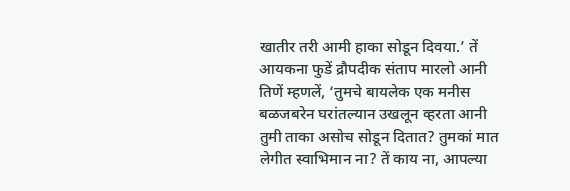खातीर तरी आमी हाका सोडून दिवया.’ तें आयकना फुडें द्रौपदीक संताप मारलो आनी तिणें म्हणलें, ‘तुमचे बायलेक एक मनीस बळजबरेन घरांतल्यान उखलून व्हरता आनी तुमी ताका असोच सोडून दितात? तुमकां मात लेगीत स्वाभिमान ना? तें काय ना, आपल्या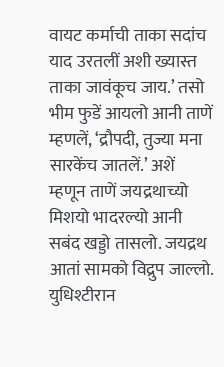वायट कर्माची ताका सदांच याद उरतलीं अशी ख्यास्त ताका जावंकूच जाय.’ तसो भीम फुडें आयलो आनी ताणें म्हणलें, ‘द्रौपदी, तुज्या मना सारकेंच जातलें.’ अशें म्हणून ताणें जयद्रथाच्यो मिशयो भादरल्यो आनी सबंद खड्डो तासलो. जयद्रथ आतां सामको विद्रुप जाल्लो. युधिश्टीरान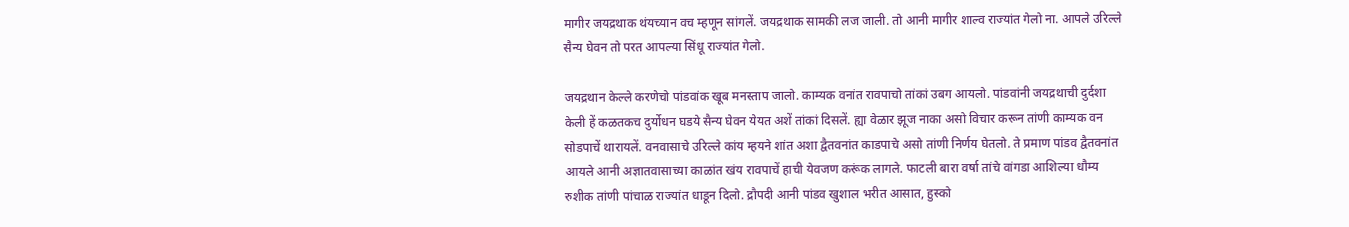मागीर जयद्रथाक थंयच्यान वच म्हणून सांगलें. जयद्रथाक सामकी लज जाली. तो आनी मागीर शाल्व राज्यांत गेलो ना. आपले उरिल्ले सैन्य घेवन तो परत आपल्या सिंधू राज्यांत गेलो.

जयद्रथान केल्ले करणेचो पांडवांक खूब मनस्ताप जालो. काम्यक वनांत रावपाचो तांकां उबग आयलो. पांडवांनी जयद्रथाची दुर्दशा केली हें कळतकच दुर्योधन घडये सैन्य घेवन येयत अशें तांकां दिसलें. ह्या वेळार झूज नाका असो विचार करून तांणी काम्यक वन सोडपाचें थारायलें. वनवासाचे उरिल्ले कांय म्हयने शांत अशा द्वैतवनांत काडपाचे असो तांणी निर्णय घेतलो. ते प्रमाण पांडव द्वैतवनांत आयले आनी अज्ञातवासाच्या काळांत खंय रावपाचें हाची येवजण करूंक लागले. फाटली बारा वर्षा तांचे वांगडा आशिल्या धौम्य रुशीक तांणी पांचाळ राज्यांत धाडून दिलो. द्रौपदी आनी पांडव खुशाल भरीत आसात, हुस्को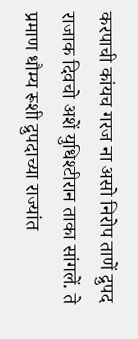करपाची कांयच गरज ना असो निरोप ताणें द्रुपद राजाक दिवचो अशें युधिश्टीरान ताका सांगलें. ते प्रमाण धौम्य रूशी द्रुपदाच्या राज्यांत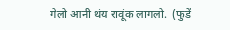गेलो आनी थंय रावूंक लागलो.  (फुडें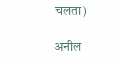चलता)

अनील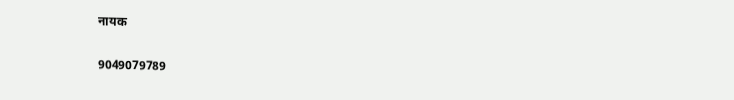नायक

9049079789